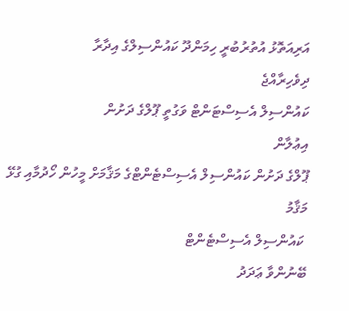އަރިއަތޮޅު އުތުރުބުރީ ހިމަންދޫ ކައުންސިލްގެ އިދާރާ
ދިވެހިރާއްޖެ
ކައުންސިލް އެސިސްޓަންޓް ވަގުތީ ޕޫލްގެ ދަށުން
އިޢުލާން
ޕޫލްގެ ދަށުން ކައުންސިލް އެސިސްޓެންޓްގެ މަޤާމަށް މީހުން ހޯދުމާއި ގުޅޭ
މަޤާމު
 ކައުންސިލް އެސިސްޓެންޓް
ބޭނުންވާ ޢަދަދު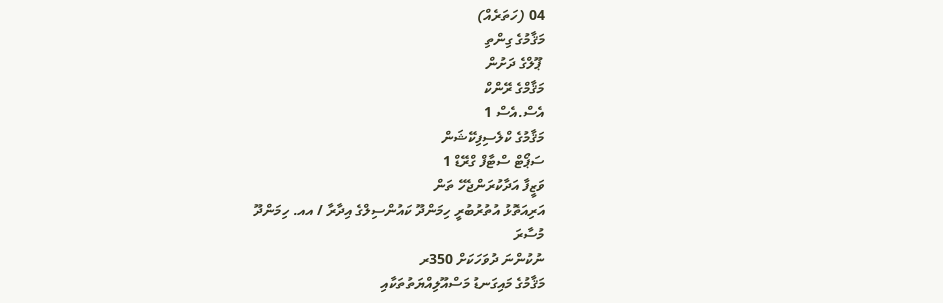04 (ހަތަރެއް)
މަޤާމުގެ ގިންތި
 ޕޫލްގެ ދަށުން
މަޤާމްގެ ރޭންކް
އެސް.އެސް 1
މަޤާމުގެ ކްލެސިފިކޭޝަން
ސަޕޯޓް ސްޓާފް ގްރޭޑް 1
ވަޒީފާ އަދާކުރަންޖެހޭ ތަން
އަރިއަތޮޅު އުތުރުބުރީ ހިމަންދޫ ކައުންސިލްގެ އިދާރާ / އއ. ހިމަންދޫ
މުސާރަ
ނުކުންނަ ދުވަހަކަށް 350ރ
މަޤާމުގެ މައިގަނޑު މަސްއޫލިއްޔަތުތަކާއި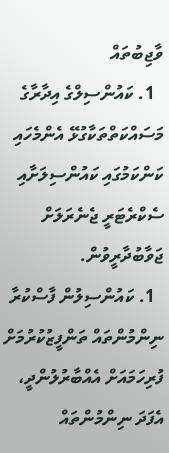ވާޖިބުތައް
  1. ކައުންސިލްގެ އިދާރާގެ މަސައްކަތްތަކާގުޅޭ އެންމެހައި ކަންކަމުގައި ކައުންސިލަށާއި ސެކްރެޓަރީ ޖެނެރަލަށް ޖަވާބުދާރީވުން.
  1. ކައުންސިލުން ފާސްކުރާ ނިންމުންތައް ތަންފީޒުކުރުމަށް ފުރިހަމައަށް އެއްބާރުލުންދީ، އެފަދަ ނިންމުންތައް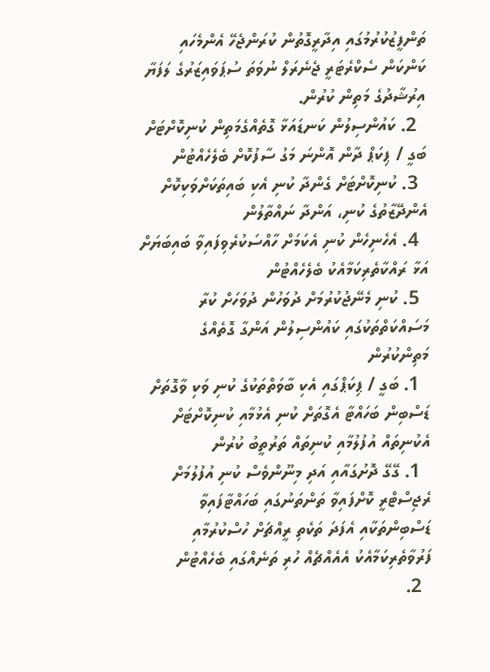ތަންފީޒުކުރުމުގައި އިދާރީގޮތުން ކުރަންޖެހޭ އެންމެހައި ކަންކަން ސެކްރެޓަރީ ޖެނެރަލް ނުވަތަ ސުޕަވައިޒަރުގެ ލަފަޔާ އިރުޝާދުގެ މަތިން ކުރުން.
  2. ކައުންސިލުން ކަނޑައަޅާ ގޮތެއްގެމަތިން ކުނިކޮށްޓަށް ބަގީ / ޕިކަޕް ދާން އޮންނަ މަގު ސާފުކޮށް ބެލެހެއްޓުން
  3. ކުނިކޮށްޓަށް ގެންދާ ކުނި އެކި ބައިތަކަށްވަކިކޮށް އެންދޭޒާތުގެ ކުނި، އަންދާ ނައްތާލުން
  4. އެހެނިހެން ކުނި އެކަމަށް ހާއްސަކުރެވިފައިވާ ބައިބަޔަށް އަޅާ ރައްކާތެރިކަމާއެކު ބެލެހެއްޓުން
  5. ކުނި މެނޭޖުކުރުމަށް ދުވަހުން ދުވަހަށް ކުރާ މަސައްކަތްތަކުގައި ކައުންސިލުން އަންގާ ގޮތެއްގެ މަތިންކުރުން
  1. ބަގީ / ޕިކަޕްގައި އެކި ބާވަތްތަކުގެ ކުނި ވަކި ވާގޮތަށް ޑަސްބިން ބަހައްޓާ އެގޮތަށް ކުނި އެޅުމާއި ކުނިކޮށްޓަށް އެކުނިތައް އުފުލުމާއި ކުނިތައް ތަރުތީބު ކުރުން
  1. ގޭގޭ ދޮށުގައާއި އަދި މިނޫންވެސް ކުނި އުފުލުމަށް ރެޖިސްޓްރީ ކޮށްފައިވާ ތަންތަނުގައި ބަހައްޓާފައިވާ ޑަސްބިންތަކާއި އެފަދަ ތަކެތި ރީއްޗަށް ހުސްކުރުމާއި ފަރުވާތެރިކަމާއެކު އެއެއްޗެއް ހުރި ތަނެއްގައި ބެހެއްޓުން
  2.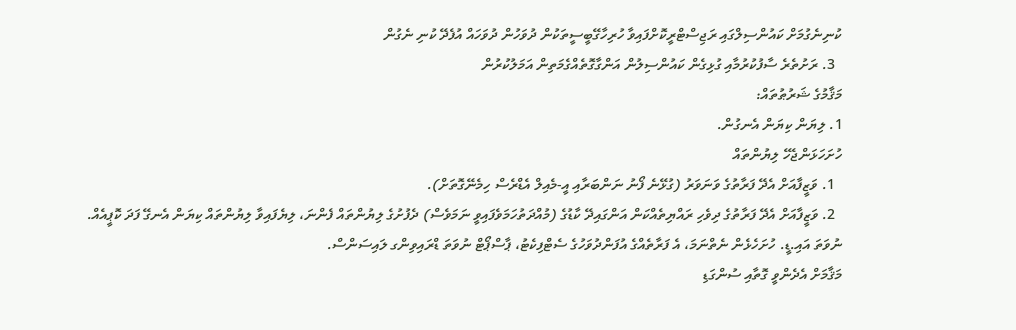ކުނިނެގުމަށް ކައުންސިލްގައި ރަޖިސްޓްރީކޮށްފައިވާ ހުރިހާގޭބީސީތަކުން ދުވަހުން ދުވަހައް އުފެދޭ ކުނި ނެގުން
  3. ރަށުތެރެ ސާފުކުރުމާއި ގުޅިގެން ކައުންސިލުން އަންގާގޮތެއްގެމަތިން އަމަލުކުރުން
މަޤާމުގެ ޝަރުޠުތައް:
1. ލިޔަން ކިޔަން އެނގުން.
ހުށަހަޅަންޖެހޭ ލިޔުންތައް
  1. ވަޒީފާއަށް އެދޭ ފަރާތުގެ ވަނަވަރު (ގުޅޭނެ ފޯނު ނަންބަރާއި އީ-މެއިލް އެޑްރެސް ހިމެނޭގޮތަށް).
  2. ވަޒީފާއަށް އެދޭ ފަރާތުގެ ދިވެހި ރައްޔިތެއްކަން އަންގައިދޭ ކާޑުގެ (މުއްދަތުހަމަވެފައިވީ ނަމަވެސް) ދެފުށުގެ ލިޔުންތައް ފެންނަ، ލިޔެފައިވާ ލިޔުންތައް ކިޔަން އެނގޭ ފަދަ ކޮޕީއެއް. ނުވަތަ އައި.ޑީ. ހުށަހެޅެން ނެތްނަމަ، އެ ފަރާތެއްގެ އުފަންދުވަހުގެ ސެޓްފިކެޓު، ޕާސްޕޯޓް ނުވަތަ ޑްރައިވިންގ ލައިސަންސް.
މަޤާމަށް އެދެންވީ ގޮތާއި ސުންގަޑި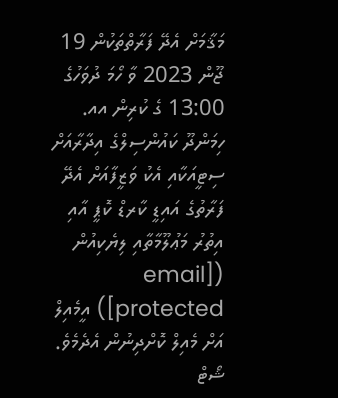މަޤާމަށް އެދޭ ފަރާތްތަކުން 19 ޖޫން 2023 ވާ ހޯމަ ދުވަހުގެ 13:00 ގެ ކުރިން އއ. ހިމަންދޫ ކައުންސިލްގެ އިދާރާއަށް ސިޓީއަކާއި އެކު ވަޒީފާއަށް އެދޭ ފަރާތުގެ އައިޑީ ކާރޑް ކޮޕީ އާއި އިތުރު މަޢުލޫމާތާއި ލިޔެކިއުން ([email protected]) އީމެއިލް އަށް މެއިލް ކޮށްދިނުން އެދެމެވެ.
ޝޯޓް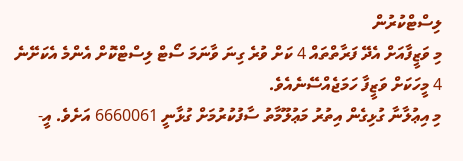ލިސްޓްކުރުން
މި ވަޒީފާއަށް އެދޭ ފަރާތްތައް 4 ކަށް ވުރެ ގިނަ ވާނަމަ ސޯޓް ލިސްޓްކޮށް އެންމެ އެކަށޭނެ 4 މީހަކަށް ވަޒީފާ ހަމަޖެއްސޭނެއެވެ.
މި އިޢުލާނާ ގުޅިގެން އިތުރު މަޢުލޫމާތު ސާފުކުރުމަށް ގުޅާނީ 6660061 އަށެވެ. އީ-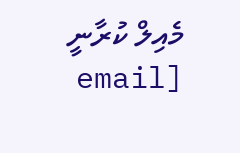މެއިލް ކުރާނީ [email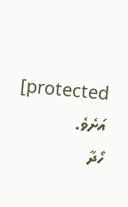protected] އަށެވެ.
ހޯދާ